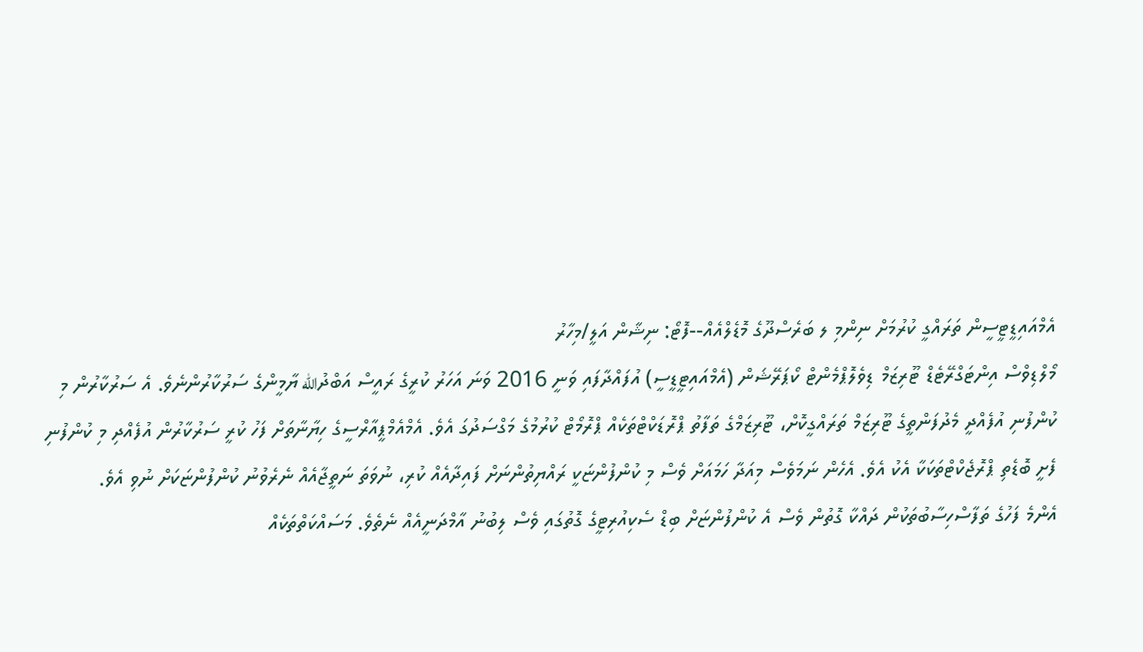އެމްއައިޑީޓީސީން ތަރައްގީ ކުރުމަށް ނިންމި ލ ބަރެސްދޫގެ މޮޑެލްއެއް--ފޮޓޯ: ނިޝާން އަލީ/މިހާރު
މޯލްޑިވްސް އިންޓަގްރޭޓެޑް ޓޫރިޒަމް ޑިވެލޮޕްމެންޓް ކޯޕަރޭޝަން (އެމްއައިޓީޑީސީ) އުފައްދާފައި ވަނީ 2016 ވަނަ އަހަރު ކުރީގެ ރައީސް އަބްދުالله ޔާމީންގެ ސަރުކާރުންނެވެ. އެ ސަރުކާރުން މި ކުންފުނި އުފެއްދީ މެދުފަންތީގެ ޓޫރިޒަމް ތަރައްގީކޮށް، ޓޫރިޒަމްގެ ތަފާތު ޕްރޮޑަކްޓްތަކެއް ޕްރޮމޯޓް ކުރުމުގެ މަގްސަދުގަ އެވެ. އެމްއެމްޕީއާރްސީގެ ހިޔާނާތަށް ފަހު ކުރީ ސަރުކާރުން އުފެއްދި މި ކުންފުނި ފެށީ ބޮޑެތި ޕްރޮޖެކްޓްތަކަކާ އެކު އެވެ. އެހެން ނަމަވެސް މިއަދާ ހަމައަށް ވެސް މި ކުންފުންޏަކީ ރައްޔިތުންނަށް ފައިދާއެއް ކުރި، ނުވަތަ ނަތީޖާއެއް ނެރެވުނު ކުންފުންޏަކަށް ނުވި އެވެ.
އެންމެ ފަހުގެ ތަފާސްހިސާބުތަކުން ދައްކާ ގޮތުން ވެސް އެ ކުންފުންޏަށް ބިޑް ސެކިއުރިޓީގެ ގޮތުގައި ވެސް ލިބުނު އާމްދަނީއެއް ނެތެވެ. މަސައްކަތްތަކެއް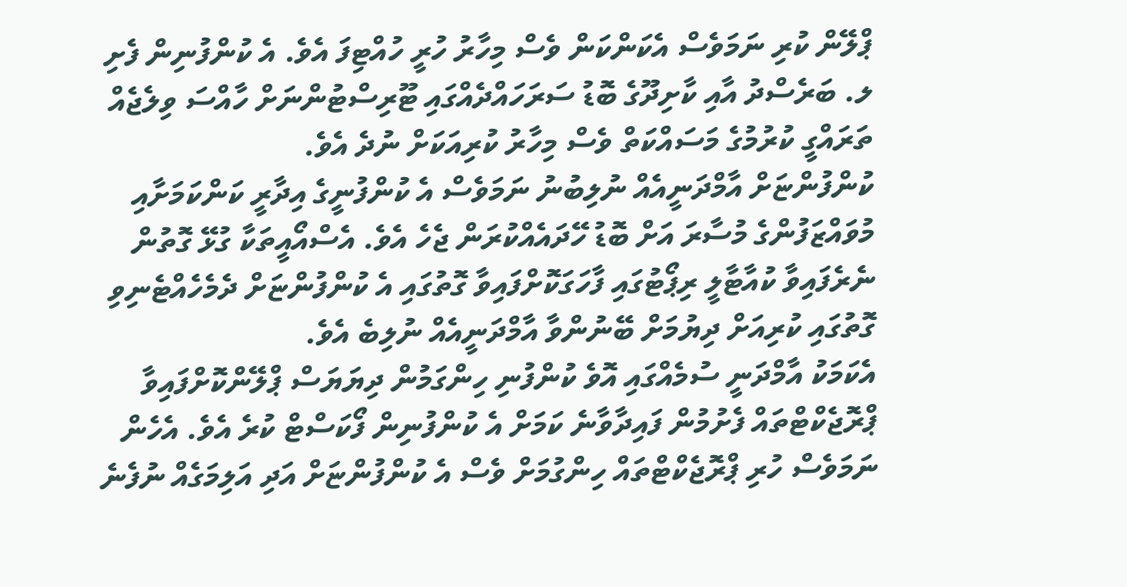ޕްލޭން ކުރި ނަމަވެސް އެކަންކަން ވެސް މިހާރު ހުރީ ހުއްޓިފަ އެވެ. އެ ކުންފުނިން ފެށި ލ. ބަރެސްދު އާއި ކާށިދޫގެ ބޮޑު ސަރަހައްދެއްގައި ޓޫރިސްޓުންނަށް ހާއްސަ ވިލެޖެއް ތަރައްގީ ކުރުމުގެ މަސައްކަތް ވެސް މިހާރު ކުރިއަކަށް ނުދެ އެވެ.
ކުންފުންޏަށް އާމްދަނީއެއް ނުލިބުނު ނަމަވެސް އެ ކުންފުނީގެ އިދާރީ ކަންކަމަށާއި މުވައްޒަފުންގެ މުސާރަ އަށް ބޮޑު ހޭދައެއްކުރަން ޖެހެ އެވެ. އެސްއޯއީތަކާ ގުޅޭ ގޮތުން ނެރެފައިވާ ކުއާޓާލީ ރިޕޯޓުގައި ފާހަގަކޮށްފައިވާ ގޮތުގައި އެ ކުންފުންޏަށް ދެމެހެއްޓެނިވި ގޮތުގައި ކުރިއަށް ދިޔުމަށް ބޭނުންވާ އާމްދަނީއެއް ނުލިބެ އެވެ.
އެކަމަކު އާމްދަނީ ސުމެއްގައި އޮވެ ކުންފުނި ހިންގަމުން ދިޔަޔަސް ޕްލޭންކޮށްފައިވާ ޕްރޮޖެކްޓްތައް ފެށުމުން ފައިދާވާނެ ކަމަށް އެ ކުންފުނިން ފޯކަސްޓް ކުރެ އެވެ. އެހެން ނަމަވެސް ހުރި ޕްރޮޖެކްޓްތައް ހިންގުމަށް ވެސް އެ ކުންފުންޏަށް އަދި އަލިމަގެއް ނުފެނެ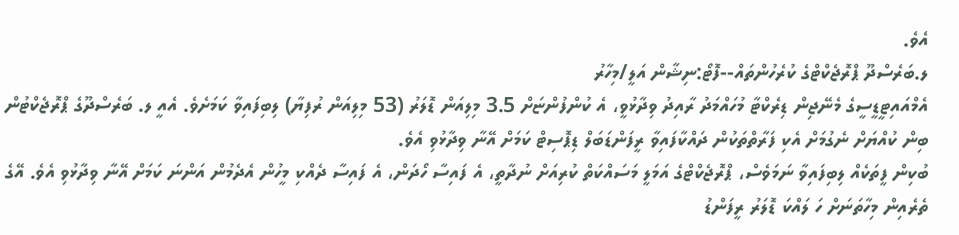އެވެ.
ލ.ބަރެސްދޫ ޕްރޮޖެކްޓްގެ ކުރެހުންތައް--ފޮޓޯ:ނިޝާން އަލީ/މިހާރު
އެމްއައިޓީޑީސީގެ މެނޭޖިން ޑިރެކްޓާ މުހައްމަދު ރާއިދު ވިދާޅުވީ، އެ ކުންފުންޏަށް 3.5 މިލިއަން ޑޮލަރު (53 މިލިއަން ރުފިޔާ) ލިބިފައިވާ ކަމަށެވެ. އެއީ ލ. ބަރެސްދޫގެ ޕްރޮޖެކްޓުން ބިން ކުއްޔަށް ނެގުމަށް އެކި ފަރާތްތަކުން ދައްކާފައިވާ ރީފަންޑަބަލް ޑިޕޮސިޓް ކަމަށް އޭނާ ވިދާޅުވި އެވެ.
ބުކިން ފީތަކެއް ލިބިފައިވާ ނަމަވެސް، ޕްރޮޖެކްޓްގެ އަމަލީ މަސައްކަތް ކުރިއަށް ނުދާތީ، އެ ފައިސާ ހޯދަން، އެ ފައިސާ ދެއްކި މީހުން އެދެމުން އަންނަ ކަމަށް އޭނާ ވިދާޅުވި އެވެ. އޭގެ ތެރެއިން މިހާތަނަށް ހަ ލައްކަ ޑޮލަރު ރީފަންޑު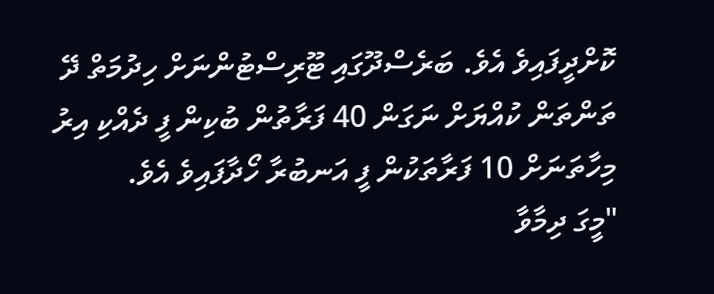ކޮށްދީފައިވެ އެވެ. ބަރެސްދޫގައި ޓޫރިސްޓުންނަށް ހިދުމަތް ދޭ ތަންތަން ކުއްޔަށް ނަގަން 40 ފަރާތުން ބުކިން ފީ ދެއްކި އިރު މިހާތަނަށް 10 ފަރާތަކުން ފީ އަނބުރާ ހޯދާފައިވެ އެވެ.
"މީގަ ދިމާވާ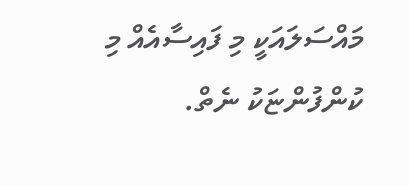މައްސަލައަކީ މި ފައިސާއެއް މި ކުންފުންޏަކު ނެތް.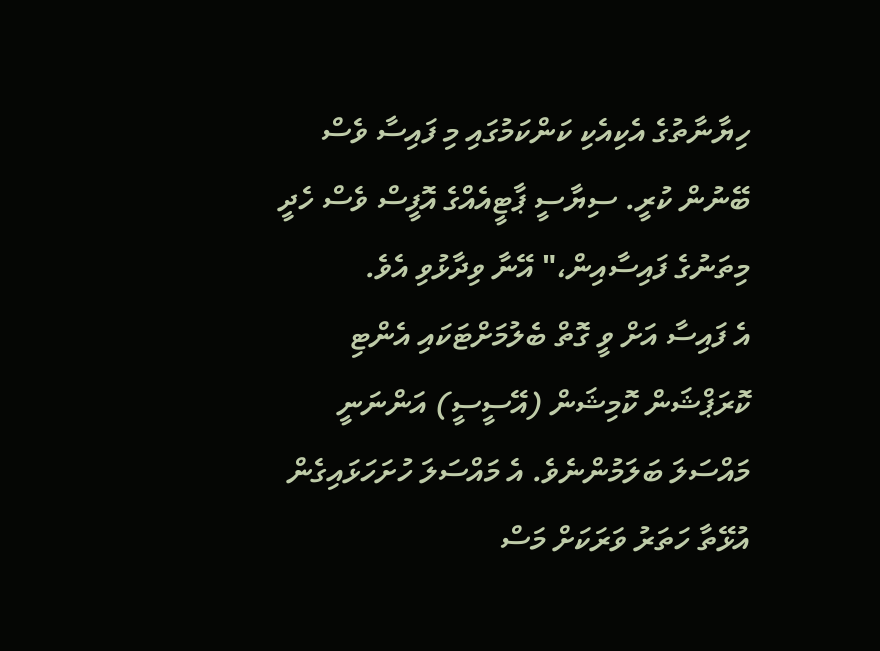ހިޔާނާތުގެ އެކިއެކި ކަންކަމުގައި މި ފައިސާ ވެސް ބޭނުން ކުރީ. ސިޔާސީ ޕާޓީއެއްގެ އޮފީސް ވެސް ހެދީ މިތަނުގެ ފައިސާއިން،" އޭނާ ވިދާޅުވި އެވެ.
އެ ފައިސާ އަށް ވީ ގޮތް ބެލުމަށްޓަކައި އެންޓި ކޮރަޕްޝަން ކޮމިޝަން (އޭސީސީ) އަންނަނީ މައްސަލަ ބަލަމުންނެވެ. އެ މައްސަލަ ހުށަހަޅައިގެން އުޅޭތާ ހަތަރު ވަރަކަށް މަސް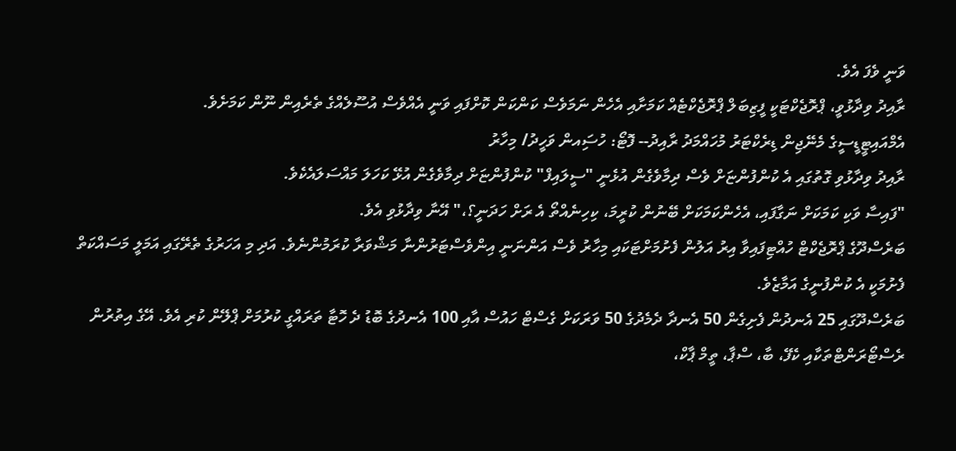ވަނީ ވެފަ އެވެ.
ރާއިދު ވިދާޅުވީ، ޕްރޮޖެކްޓަކީ ފީޒިބަލް ޕްރޮޖެކްޓެއް ކަމަށާއި އެހެން ނަމަވެސް ކަންކަން ކޮށްފައި ވަނީ އެއްވެސް އުސޫލެއްގެ ތެރެއިން ނޫން ކަމަށެވެ.
އެމްއައިޓީޑީސީގެ މެނޭޖިން ޑިރެކްޓަރު މުހައްމަދު ރާއިދު-- ފޮޓޯ: ހުސަިއން ވަހީދު/ މިހާރު
ރާއިދު ވިދާޅުވި ގޮތުގައި އެ ކުންފުންޏަށް ވެސް ދިމާވެގެން އުޅެނީ "ސީލައިފް" ކުންފުންޏަށް ދިމާވެގެން އުޅޭ ކަހަލަ މައްސަލައެކެވެ.
"ފައިސާ ވަކި ކަމަކަށް ނަގާފައި، އެހެންކަމަކަށް ބޭނުން ކުރީމަ، ކިހިނެއްތޯ އެ ރަށް ހަދަނީ؟،" އޭނާ ވިދާޅުވި އެވެ.
ބަރެސްދޫގެ ޕްރޮޖެކްޓް ހުއްޓިފައިވާ އިރު އަލުން ފެށުމަށްޓަކައި މިހާރު ވެސް އަންނަނީ އިންވެސްޓަރުންނާ މަޝްވަރާ ކުރަމުންނެވެ. އަދި މި އަހަރުގެ ތެރޭގައި އަމަލީ މަސައްކަތް ފެށުމަކީ އެ ކުންފުނީގެ އަމާޒެވެ.
ބަރެސްދޫގައި 25 އެނދުން ފެށިގެން 50 އެނދާ ދެމެދުގެ 50 ވަރަކަށް ގެސްޓް ހައުސް އާއި 100 އެނދުގެ ބޮޑު ދެ ހޮޓާ ތަރައްގީ ކުރުމަށް ޕްލޭން ކުރި އެވެ. އޭގެ އިތުރުން ރެސްޓޯރަންޓްތަކާއި ކެފޭ، ބާ، ސްޕާ، ތީމް ޕާކް،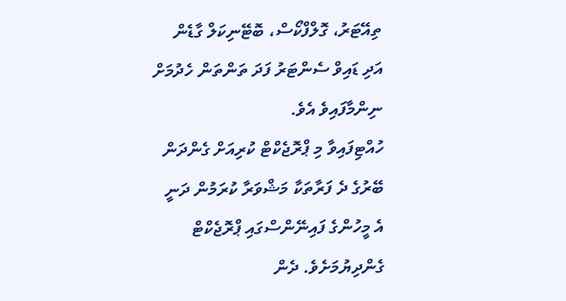ތިއޭޓަރު، ގޮލްފްކޯސް، ބޮޓޭނިކަލް ގާޑެން އަދި ޑައިވް ސެންޓަރު ފަދަ ތަންތަން ހެދުމަށް ނިންމާފައިވެ އެވެ.
ހުއްޓިފައިވާ މި ޕްރޮޖެކްޓް ކުރިއަށް ގެންދަން ބޭރުގެ ދެ ފަރާތަކާ މަޝްވަރާ ކުރަމުން ދަނީ އެ މީހުންގެ ފައިނޭންސްގައި ޕްރޮޖެކްޓް ގެންދިޔުމަށެވެ. ދެން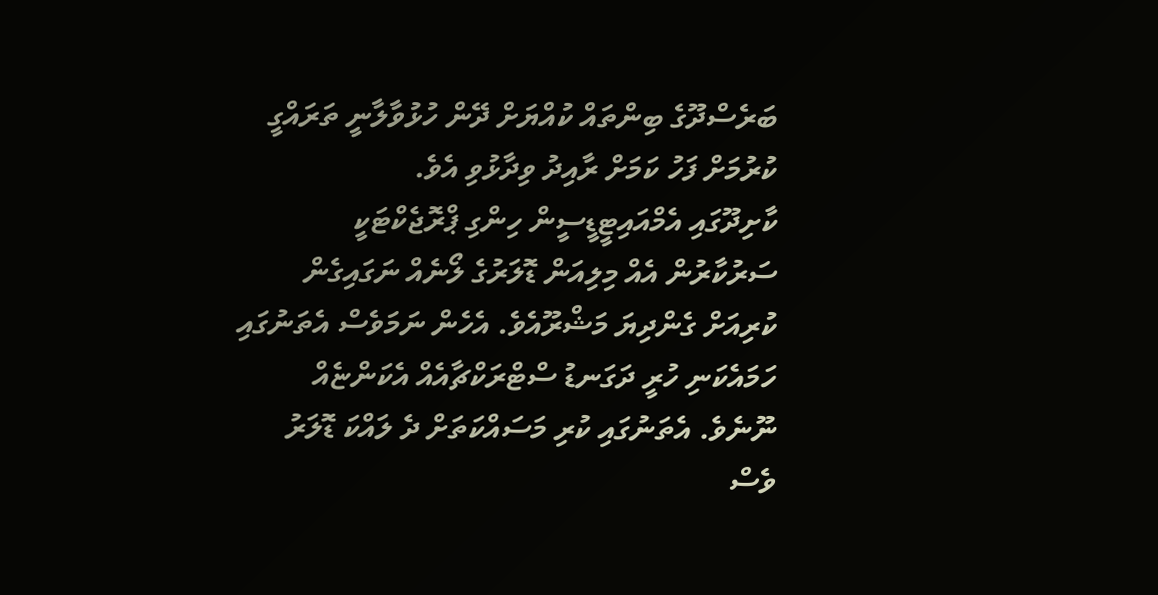ބަރެސްދޫގެ ބިންތައް ކުއްޔަށް ދޭން ހުޅުވާލާނީ ތަރައްގީ ކުރުމަށް ފަހު ކަމަށް ރާއިދު ވިދާޅުވި އެވެ.
ކާށިދޫގައި އެމްއައިޓީޑީސީން ހިންގި ޕްރޮޖެކްޓަކީ ސަރުކާރުން އެއް މިލިއަން ޑޮލަރުގެ ލޯނެއް ނަގައިގެން ކުރިއަށް ގެންދިޔަ މަޝްރޫއެވެ. އެހެން ނަމަވެސް އެތަނުގައި ހަމައެކަނި ހުރީ ދަގަނޑު ސްޓްރަކްޗާއެއް އެކަންޏެއް ނޫނެވެ. އެތަނުގައި ކުރި މަސައްކަތަށް ދެ ލައްކަ ޑޮލަރު ވެސް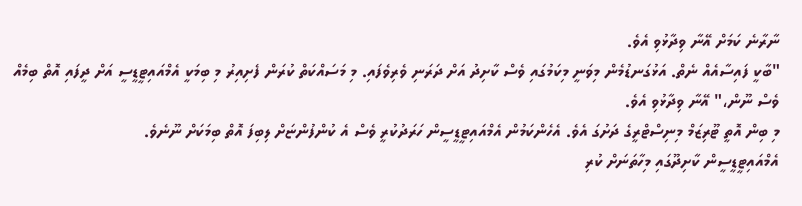ނާރާނެ ކަމަށް އޭނާ ވިދާޅުވި އެވެ.
"ބާކީ ފައިސާއެއް ނެތް. އަޅުގަނޑުމެން މިވަނީ މިކަމުގައި ވެސް ކާށިދު އަށް ދަރަނި ވެރިވެފައި. މި މަސައްކަތް ކުރަން ފެށިއިރު މި ބިމަކީ އެމްއައިޓީޑީސީ އަށް ދީފައި އޮތް ބިމެއް ވެސް ނޫން،" އޭނާ ވިދާޅުވި އެވެ.
މި ބިން އޮތީ ޓޫރިޒަމް މިނިސްޓްރީގެ ދަށުގަ އެވެ. އެހެންކަމުން އެމްއައިޓީޑީސީން ހަރަދުކުރީ ވެސް އެ ކުންފުންޏަށް ލިބިފަ އޮތް ބިމަކަށް ނޫނެވެ.
އެމްއައިޓީޑީސީން ކާށިދޫގައި މިހާތަނަށް ކުރި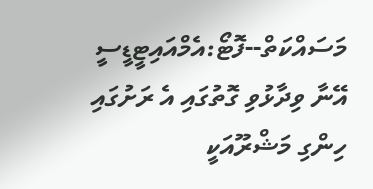މަސައްކަތް--ފޮޓޯ:އެމްއައިޓީޑީސީ
އޭނާ ވިދާޅުވި ގޮތުގައި އެ ރަށުގައި ހިންގި މަޝްރޫއަކީ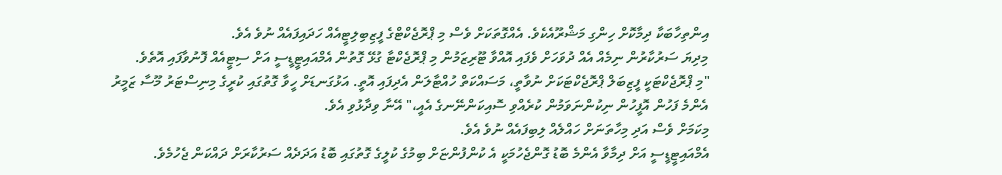އިންތިހާބަކާ ދިމާކޮށް ހިންގި މަޝްރޫއެކެވެ. އެއްގޮތަކަށް ވެސް މި ޕްރޮޖެކްޓްގެ ފީޒިބިލިޓީއެއް ހަދައިފައެއް ނުވެ އެވެ.
މިދިޔަ ސަރުކާރުން ނިމެއް އެއް ދުވަހަށް ވެފައި އޮއްވާ ޓޫރިޒަމުން މި ޕްރޮޖެކްޓާ ގުޅޭ ގޮތުން އެމްއައިޓީޑީސީ އަށް ސިޓީއެއް ފޮނުވާފައި އޮތެވެ.
"މި ޕްރޮޖެކްޓަކީ ފީޒިބަލް ޕްރޮޖެކްޓަކަށް ނުވާތީ، މަސައްކަތް ހުއްޓާލަން އެދިފައި އޮތީ. އަޅުގަނޑަށް ހީވާ ގޮތުގައި ކުރީގެ މިނިސްޓަރު މޫސާ ޒަމީރު އެންމެ ފަހުން އޮފީހުން ނިކުންނަވަމުން ކުރެއްވި ސޮއިކަންނޭނގެ އެއީ،" އޭނާ ވިދާޅުވި އެވެ.
މިކަމަށް ވެސް އަދި މިހާތަނަށް ހައްލެއް ލިބިފައެއް ނުވެ އެވެ.
އެމްއައިޓީޑީސީ އަށް ދިމާވާ އެންމެ ބޮޑު ގޮންޖެހުމަކީ އެ ކުންފުންޏަށް ބިމުގެ ކުލީގެ ގޮތުގައި ބޮޑު އަދަދެއް ސަރުކާރަށް ދައްކަން ޖެހުމެވެ.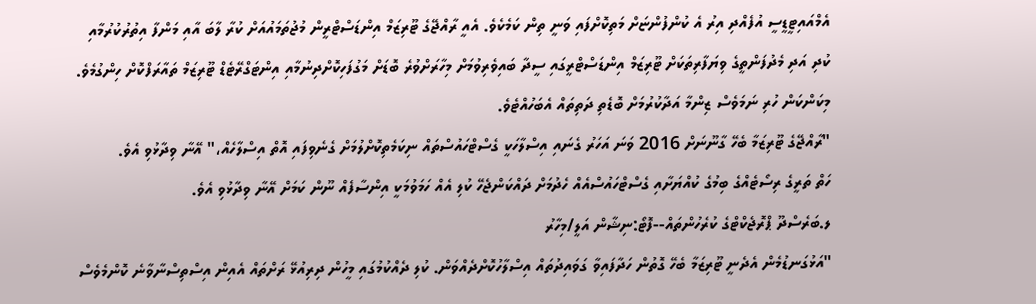އެމްއައިޓީޑީސީ އުފެއްދި އިރު އެ ކުންފުންޏަށް މަތިކޮށްފައި ވަނީ ތިން ކަމެކެވެ. އެއީ ރާއްޖޭގެ ޓޫރިޒަމް އިންޑަސްޓްރީން މުޖުތަމައުއަށް ކުރާ ލާބަ އާއި މަންފާ އިތުރުކުރުމާއި ކުދި އަދި މެދުފަންތީގެ ވިޔަފާރިތަކަށް ޓޫރިޒަމް އިންޑަސްޓްރީގައި ސީދާ ބައިވެރިވުމަށް މިހާރަށްވުރެ ބޮޑަށް މަގުފަހިކޮށްދިނުމާއި އިންޓަގްރޭޓެޑް ޓޫރިޒަމް ތައާރަފްކޮށް ހިންގުމެވެ.
މިކަންކަން ހުރި ނަމަވެސް ޒިންމާ އަދާކުރުމަށް ބޮޑެތި ދަތިތައް އެބަހުއްޓެވެ.
"ރާއްޖޭގެ ޓޫރިޒަމާ ބެހޭ ގާނޫނަށް 2016 ވަނަ އަހަރު ގެނައި އިސްލާހަކީ ގެސްޓްހައުސްތައް ނިކަމެތިކޮށްލުމަށް ގެނެވިފައި އޮތް އިސްލާހެއް،" އޭނާ ވިދާޅުވި އެވެ.
ހަތް ތަރީގެ ރިސޯޓެއްގެ ބިމުގެ ކުއްޔަށާއި ގެސްޓްހައުސްއެއް ހެދުމަށް ދައްކަންޖެހޭ ކުލި އެއް ހަމަވުމަކީ އިންސާފެއް ނޫން ކަމަށް އޭނާ ވިދާޅުވި އެވެ.
ލ.ބަރެސްދޫ ޕްރޮޖެކްޓްގެ ކުރެހުންތައް--ފޮޓޯ:ނިޝާން އަލީ/މިހާރު
"އަޅުގަނޑުމެން އެދެނީ ޓޫރިޒަމާ ބެހޭ ގޮތުން ހަދާފައިވާ ގަވައިދުތައް އިސްލާހުކޮށްދެއްވަން. ކުލި ދެއްކުމުގައި މީހުން ދިރިއުޅޭ ރަށްތައް އެއިން އިސްތިސްނާވާނެ ކޮންމެވެސް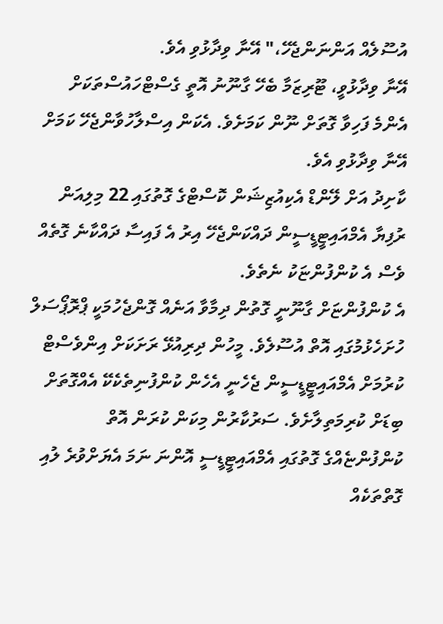އުސޫލެއް އަންނަންޖެހޭ،" އޭނާ ވިދާޅުވި އެވެ.
އޭނާ ވިދާޅުވީ، ޓޫރިޒަމާ ބެހޭ ގާނޫނު އޮތީ ގެސްޓްހައުސްތަކަށް އެންމެ ފަހިވާ ގޮތަށް ނޫން ކަމަށެވެ. އެކަން އިސްލާހުވާންޖެހޭ ކަމަށް އޭނާ ވިދާޅުވި އެވެ.
ކާށިދު އަށް ލޭންޑް އެކިއުޒިޝަން ކޮސްޓްގެ ގޮތުގައި 22 މިލިއަން ރުފިޔާ އެމްއައިޓީޑީސީން ދައްކަންޖެހޭ އިރު އެ ފައިސާ ދައްކާނެ ގޮތެއް ވެސް އެ ކުންފުންޏަކު ނެތެވެ.
އެ ކުންފުންޏަށް ގާނޫނީ ގޮތުން ދިމާވާ އަނެއް ގޮންޖެހުމަކީ ޕްރޮޕޯސަލް ހުށަހެޅުމުގައި އޮތް އުސޫލެވެ. މީހުން ދިރިއުޅޭ ރަށަކަށް އިންވެސްޓް ކުރުމަށް އެމްއައިޓީޑީސީން ޖެހެނީ އެހެން ކުންފުނިތެކެކޭ އެއްގޮތަށް ބިޑަށް ކުރިމަތިލާށެވެ. ސަރުކާރުން މިކަން ކުރަން އޮތް ކުންފުންޏެއްގެ ގޮތުގައި އެމްއައިޓީޑީސީ އޮންނަ ނަމަ އެޔަށްވުރެ ލުއި ގޮތްތަކެއް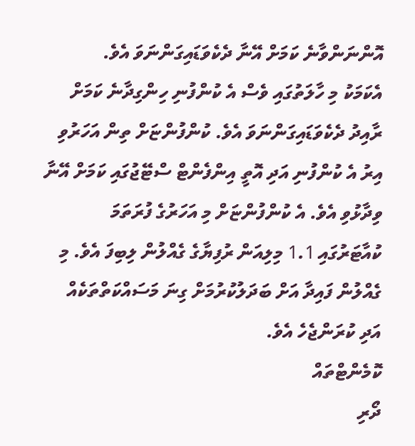އޮންނަންވާނެ ކަމަށް އޭނާ ދެކެވަޑައިގަންނަވަ އެވެ.
އެކަމަކު މި ހާލަތުގައި ވެސް އެ ކުންފުނި ހިންގިދާނެ ކަމަށް ރާއިދު ދެކެވަޑައިގަންނަވަ އެވެ. ކުންފުންޏަށް ތިން އަހަރުވި އިރު އެ ކުންފުނި އަދި އޮތީ އިންފެންޓް ސްޓޭޖުގައި ކަމަށް އޭނާ ވިދާޅުވި އެވެ. އެ ކުންފުންޏަށް މި އަހަރުގެ ފުރަތަމަ ކުއާޓަރުގައި 1.1 މިލިއަން ރުފިޔާގެ ގެއްލުން ލިބިފަ އެވެ. މި ގެއްލުން ފައިދާ އަށް ބަދަލުކުރުމަށް ގިނަ މަސައްކަތްތަކެއް އަދި ކުރަންޖެހެ އެވެ.
ކޮމެންޓްތައް
ދޯރި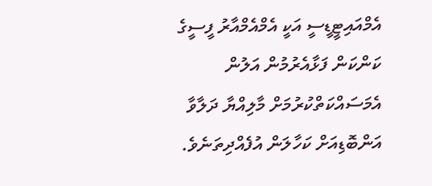އެމްއައިޓީޑީސީ އަކީ އެމްއެމްއާރު ފީސީގެ ކަންކަން ފަޅާއެރުމުން އަލުން އެމަސައްކަތްކުރުމަށް މާލިއްޔާ ދަލާވާ އަންބޮޑިއަށް ކަހާލަން އުފެއްދިތަނެވެ.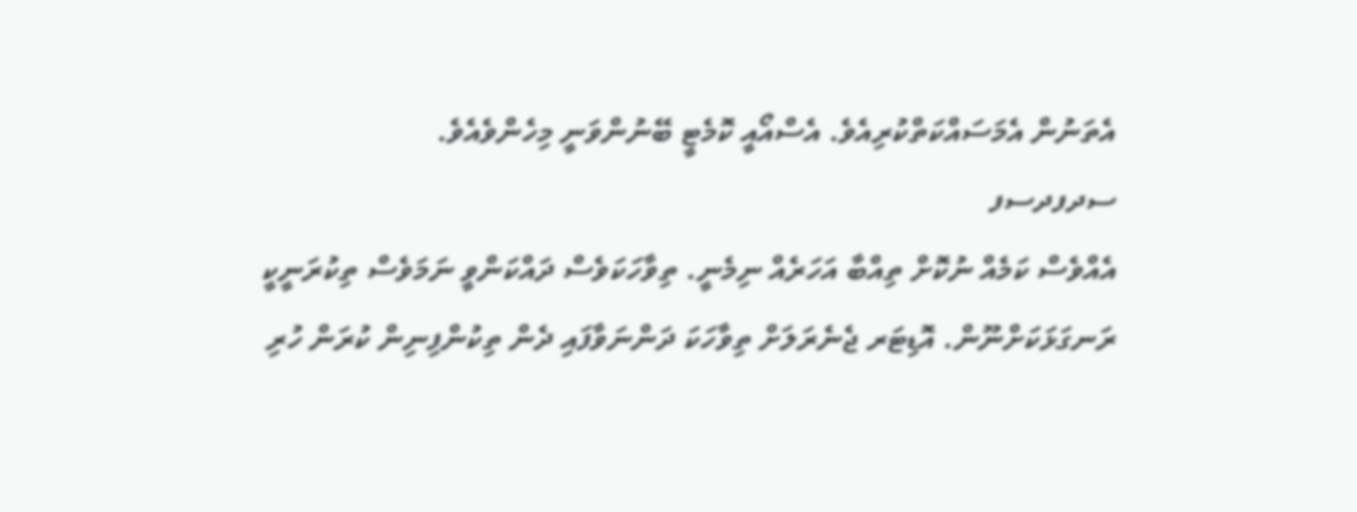އެތަނުން އެމަސައްކަތްކުރިއެވެ. އެސްއޯއީ ކޮމެޓީ ބޭނުންވަނީ މިހެންވެއެވެ.
ސދފދސފ
އެއްވެސް ކަމެއް ނުކޮށް ތިއްބާ އަހަރެއް ނިމެނީ. ތިވާހަކަވެސް ދައްކަންވީ ނަމަވެސް ތިކުރަނީކީ ރަނގަޅަކަށްނޫން. އޮޑިޓަރ ޖެނެރަލަށް ތިވާހަކަ ދަންނަވާފައި ދެން ތިކުންފިނިން ކުރަން ހުރި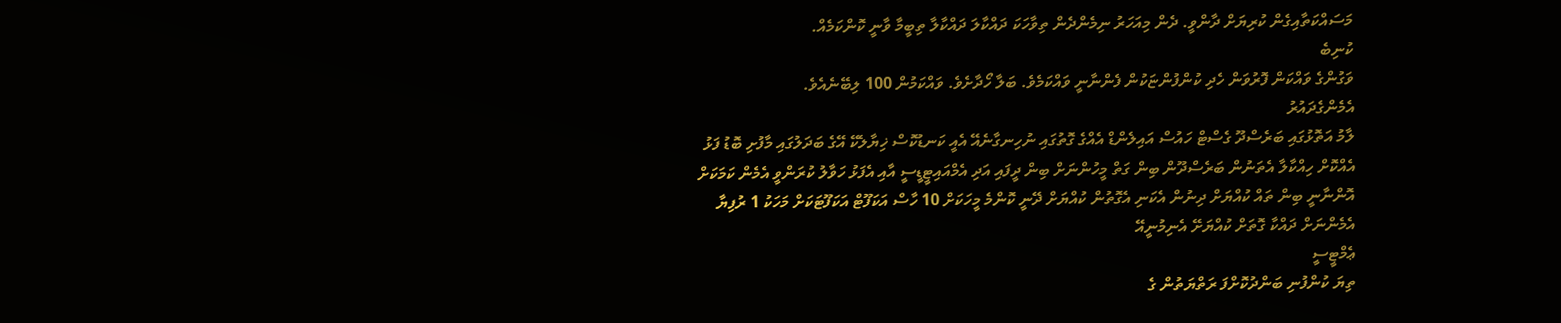މަސައްކަތާއިގެން ކުރިޔަށް ދާންވީ. ދެން މިއަހަރު ނިމެންދެން ތިވާހަކަ ދައްކާލަ ދައްކާލާ ތިބީމާ ވާނީ ކޮންކަމެއް.
ކުނިބެ
ވަގުންގެ ވައްކަން ފޮރުވަން ހެދި ކުންފުންޏަކުން ފެންނާނީ ވައްކަމެވެ. ބަލާ ހޯދާށެވެ. ވައްކަމުން 100 ލިބޭނެއެވެ.
އެމެންގެދައުރު
ލާމު އަތޮޅުގައި ބަރެސްދޫ ގެސްޓް ހައުސް އައިލެންޑް އެއްގެ ގޮތުގައި ނުހިނގާނެއޭ އެއީ ކަނޑުކޮސް ޚިޔާލެކޭ އޭގެ ބަދަލުގައި މާފުށި ބޮޑު ފަޅު އެއްކޮށް ހިއްކާލާ އެތަނުން ބަރެސްދޫން ބިން ގަތް މީހުންނަށް ބިން ދީފައި އަދި އެމްއައިޓީޑީސީ އާއި އެފަޅު ހަވާލު ކުރަންވީ އެމެން ކަމަކަށް އޮންނާނީ ބިން ތައް ކުއްޔަށް ދިނުން އެކަނި އެގޮތުން ކުއްޔަށް ދޭނީ ކޮންމެ މީހަކަށް 10 ހާސް އަކަފޫޓް އަކަފޫޓަކަށް މަހަކު 1 ރުފިޔާ އެމެންނަށް ދައްކާ ގޮތަށް ކުއްޔަށޭ އެނިމުނީއޭ
ޢެމްޓީސީ
ތިޔަ ކުންފުނި ބަންދުކޮށްފަ ރަތްޔަތުން ގެ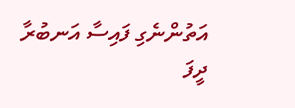އަތުންނެގި ފައިސާ އަނބުރާ ދީފަ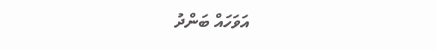އަވަހައް ބަންދު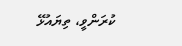ކުރަންވީ، ތިޔައުޅޭ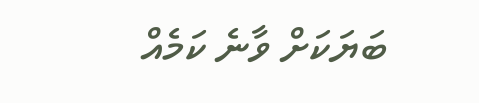ބަޔަކަށް ވާނެ ކަމެއް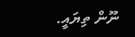ނޫން ތިޔައީ.